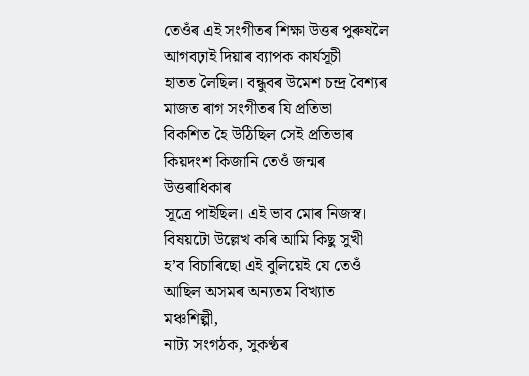তেওঁৰ এই সংগীতৰ শিক্ষা উত্তৰ পুৰুষলৈ আগবঢ়াই দিয়াৰ ব্যাপক কাৰ্যসূচী
হাতত লৈছিল। বন্ধুবৰ উমেশ চন্দ্ৰ বৈশ্যৰ মাজত ৰাগ সংগীতৰ যি প্ৰতিভা
বিকশিত হৈ উঠিছিল সেই প্ৰতিভাৰ কিয়দংশ কিজানি তেওঁ জন্মৰ উত্তৰাধিকাৰ
সূত্ৰে পাইছিল। এই ভাব মোৰ নিজস্ব। বিষয়টো উল্লেখ কৰি আমি কিছু সুখী
হ’ব বিচাৰিছো এই বুলিয়েই যে তেওঁ আছিল অসমৰ অন্যতম বিখ্যাত মঞ্চশিল্পী,
নাট্য সংগঠক, সুকণ্ঠৰ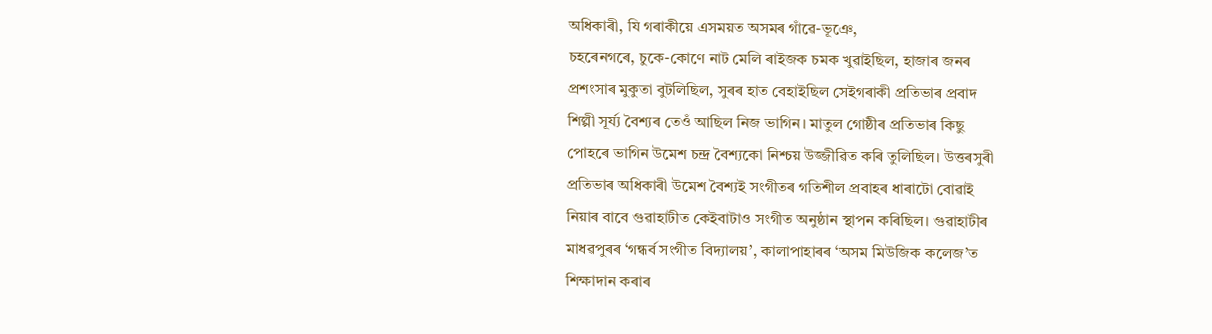অধিকাৰী, যি গৰাকীয়ে এসময়ত অসমৰ গাঁৱে-ভূঞে,
চহৰেনগৰে, চুকে-কোণে নাট মেলি ৰাইজক চমক খুৱাইছিল, হাজাৰ জনৰ
প্ৰশংসাৰ মুকুতা বুটলিছিল, সুৰৰ হাত বেহাইছিল সেইগৰাকী প্ৰতিভাৰ প্ৰবাদ
শিল্পী সূৰ্য্য বৈশ্যৰ তেওঁ আছিল নিজ ভাগিন। মাতুল গোষ্ঠীৰ প্ৰতিভাৰ কিছু
পোহৰে ভাগিন উমেশ চন্দ্ৰ বৈশ্যকো নিশ্চয় উজ্জীৱিত কৰি তুলিছিল। উত্তৰসুৰী
প্ৰতিভাৰ অধিকাৰী উমেশ বৈশ্যই সংগীতৰ গতিশীল প্ৰবাহৰ ধাৰাটো বোৱাই
নিয়াৰ বাবে গুৱাহাটীত কেইবাটাও সংগীত অনুষ্ঠান স্থাপন কৰিছিল। গুৱাহাটীৰ
মাধৱপুৰৰ ‘গন্ধৰ্ব সংগীত বিদ্যালয়’, কালাপাহাৰৰ ‘অসম মিউজিক কলেজ’ত
শিক্ষাদান কৰাৰ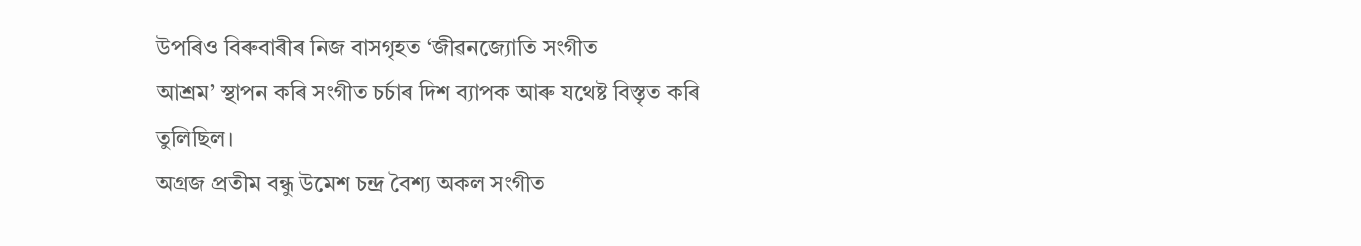উপৰিও বিৰুবাৰীৰ নিজ বাসগৃহত ‘জীৱনজ্যোতি সংগীত
আশ্ৰম’ স্থাপন কৰি সংগীত চৰ্চাৰ দিশ ব্যাপক আৰু যথেষ্ট বিস্তৃত কৰি
তুলিছিল।
অগ্ৰজ প্ৰতীম বন্ধু উমেশ চন্দ্ৰ বৈশ্য অকল সংগীত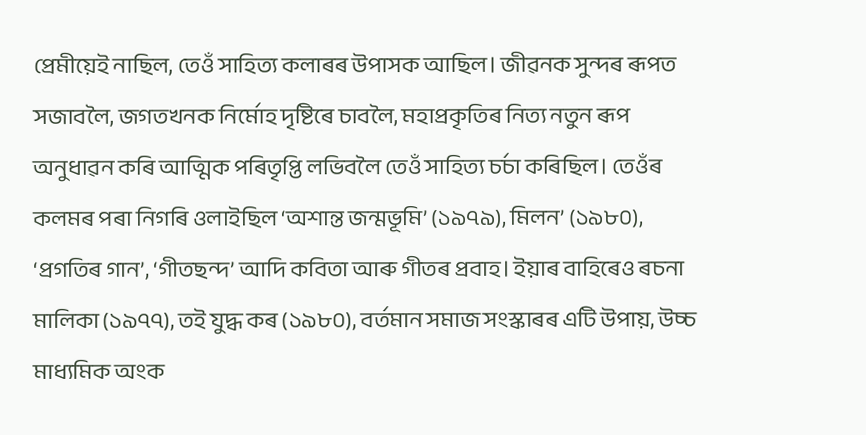প্ৰেমীয়েই নাছিল, তেওঁ সাহিত্য কলাৰৰ উপাসক আছিল। জীৱনক সুন্দৰ ৰূপত সজাবলৈ, জগতখনক নিৰ্মোহ দৃষ্টিৰে চাবলৈ, মহাপ্ৰকৃতিৰ নিত্য নতুন ৰূপ অনুধাৱন কৰি আত্মিক পৰিতৃপ্তি লভিবলৈ তেওঁ সাহিত্য চৰ্চা কৰিছিল। তেওঁৰ কলমৰ পৰা নিগৰি ওলাইছিল ‘অশান্ত জন্মভূমি’ (১৯৭৯), মিলন’ (১৯৮০), ‘প্ৰগতিৰ গান’, ‘গীতছন্দ’ আদি কবিতা আৰু গীতৰ প্ৰবাহ। ইয়াৰ বাহিৰেও ৰচনা মালিকা (১৯৭৭), তই যুদ্ধ কৰ (১৯৮০), বৰ্তমান সমাজ সংস্কাৰৰ এটি উপায়, উচ্চ মাধ্যমিক অংক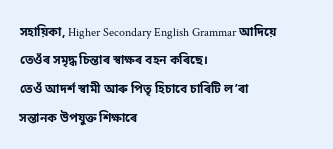সহায়িকা, Higher Secondary English Grammar আদিয়ে তেওঁৰ সমৃদ্ধ চিন্তাৰ স্বাক্ষৰ বহন কৰিছে।
তেওঁ আদৰ্শ স্বামী আৰু পিতৃ হিচাবে চাৰিটি ল’ৰা সন্তানক উপযুক্ত শিক্ষাৰে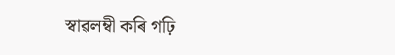স্বাৱলম্বী কৰি গঢ়ি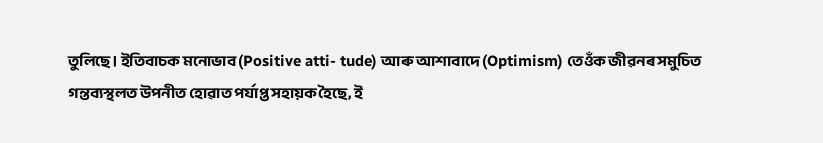তুলিছে। ইতিবাচক মনোভাব (Positive atti- tude) আৰু আশাবাদে (Optimism) তেওঁক জীৱনৰ সমুচিত গন্তব্যস্থলত উপনীত হোৱাত পৰ্যাপ্ত সহায়ক হৈছে, ই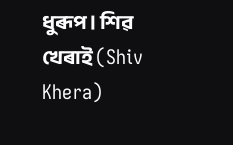ধুৰূপ। শিৱ খেৰাই (Shiv Khera)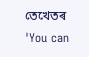তেখেতৰ 'You can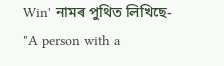Win' নামৰ পুথিত লিখিছে- "A person with a